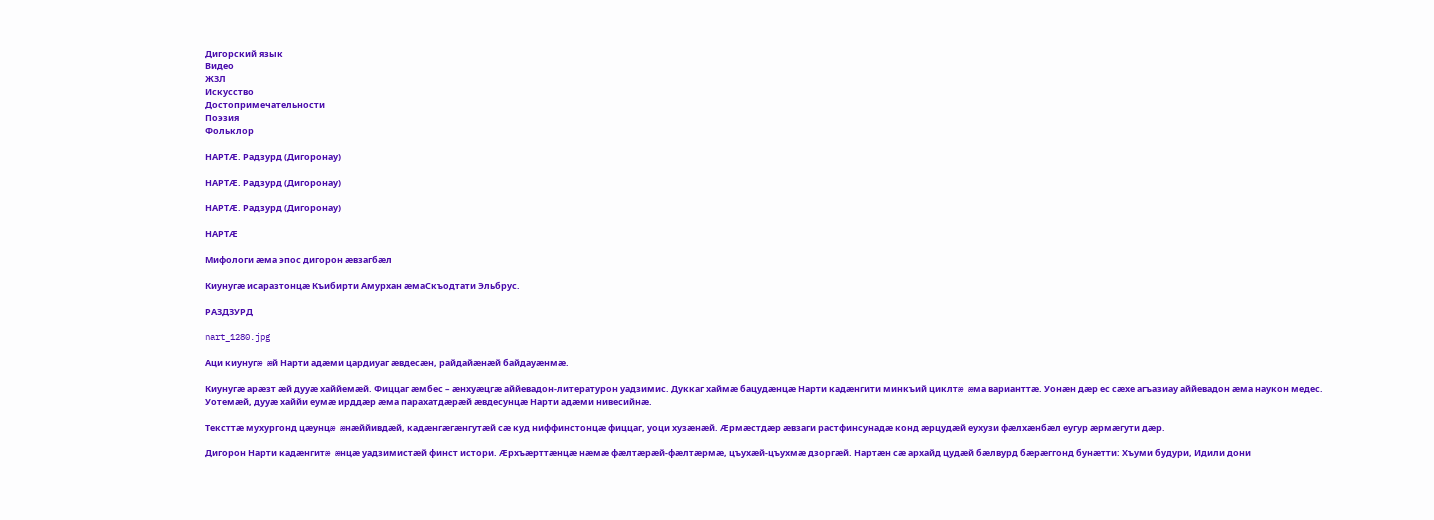Дигорский язык
Видео
ЖЗЛ
Искусство
Достопримечательности
Поэзия
Фольклор

НАРТÆ. Радзурд (Дигоронау)

НАРТÆ. Радзурд (Дигоронау)

НАРТÆ. Радзурд (Дигоронау)

НАРТÆ

Мифологи æма эпос дигорон æвзагбæл

Киунугæ исаразтонцæ Къибирти Амурхан æмаСкъодтати Эльбрус.

РАЗДЗУРД

nart_1280.jpg

Аци киунугæ æй Нарти адæми цардиуаг æвдесæн, райдайæнæй байдауæнмæ.

Киунугæ арæзт æй дууæ хаййемæй. Фиццаг æмбес – æнхуæцгæ аййевадон-литературон уадзимис. Дуккаг хаймæ бацудæнцæ Нарти кадæнгити минкъий циклтæ æма варианттæ. Уонæн дæр ес сæхе агъазиау аййевадон æма наукон медес. Уотемæй, дууæ хаййи еумæ ирддæр æма парахатдæрæй æвдесунцæ Нарти адæми нивесийнæ.

Тексттæ мухургонд цæунцæ æнæййивдæй, кадæнгæгæнгутæй сæ куд ниффинстонцæ фиццаг, уоци хузæнæй. Æрмæстдæр æвзаги растфинсунадæ конд æрцудæй еухузи фæлхæнбæл еугур æрмæгути дæр.

Дигорон Нарти кадæнгитæ æнцæ уадзимистæй финст истори. Æрхъæрттæнцæ нæмæ фæлтæрæй-фæлтæрмæ, цъухæй-цъухмæ дзоргæй. Нартæн сæ архайд цудæй бæлвурд бæрæггонд бунæтти: Хъуми будури, Идили дони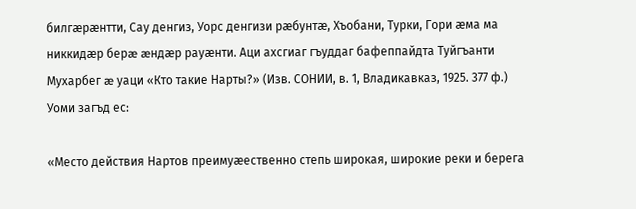билгæрæнтти, Сау денгиз, Уорс денгизи рæбунтæ, Хъобани, Турки, Гори æма ма никкидæр берæ æндæр рауæнти. Аци ахсгиаг гъуддаг бафеппайдта Туйгъанти Мухарбег æ уаци «Кто такие Нарты?» (Изв. СОНИИ, в. 1, Владикавказ, 1925. 377 ф.) Уоми загъд ес:

«Место действия Нартов преимуæественно степь широкая, широкие реки и берега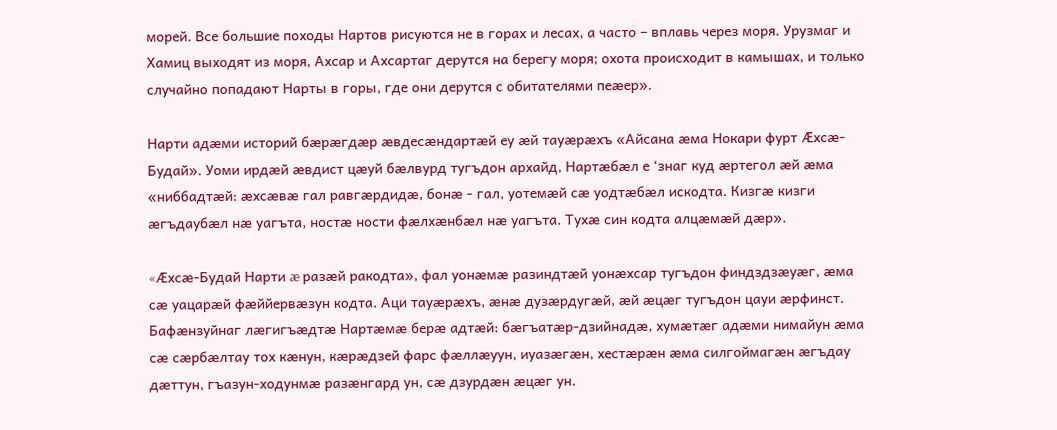морей. Все большие походы Нартов рисуются не в горах и лесах, а часто – вплавь через моря. Урузмаг и Хамиц выходят из моря, Ахсар и Ахсартаг дерутся на берегу моря; охота происходит в камышах, и только случайно попадают Нарты в горы, где они дерутся с обитателями пеæер».

Нарти адæми историй бæрæгдæр æвдесæндартæй еу æй тауæрæхъ «Айсана æма Нокари фурт Æхсæ-Будай». Уоми ирдæй æвдист цæуй бæлвурд тугъдон архайд, Нартæбæл е ‘знаг куд æртегол æй æма «ниббадтæй: æхсæвæ гал равгæрдидæ, бонæ - гал, уотемæй сæ уодтæбæл искодта. Кизгæ кизги æгъдаубæл нæ уагъта, ностæ ности фæлхæнбæл нæ уагъта. Тухæ син кодта алцæмæй дæр».

«Æхсæ-Будай Нарти æ разæй ракодта», фал уонæмæ разиндтæй уонæхсар тугъдон финдздзæуæг, æма сæ уацарæй фæййервæзун кодта. Аци тауæрæхъ, æнæ дузæрдугæй, æй æцæг тугъдон цауи æрфинст. Бафæнзуйнаг лæгигъæдтæ Нартæмæ берæ адтæй: бæгъатæр-дзийнадæ, хумæтæг адæми нимайун æма сæ сæрбæлтау тох кæнун, кæрæдзей фарс фæллæуун, иуазæгæн, хестæрæн æма силгоймагæн æгъдау дæттун, гъазун-ходунмæ разæнгард ун, сæ дзурдæн æцæг ун.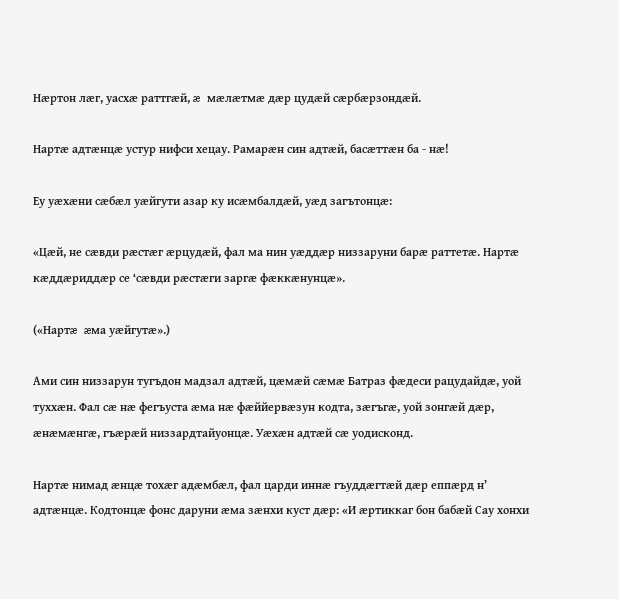Нæртон лæг, уасхæ раттгæй, æ мæлæтмæ дæр цудæй сæрбæрзондæй.

Нартæ адтæнцæ устур нифси хецау. Рамарæн син адтæй, басæттæн ба - нæ!

Еу уæхæни сæбæл уæйгути азар ку исæмбалдæй, уæд загътонцæ:

«Цæй, не сæвди рæстæг æрцудæй, фал ма нин уæддæр низзаруни барæ раттетæ. Нартæ кæддæриддæр се ‘сæвди рæстæги заргæ фæккæнунцæ».

(«Нартæ æма уæйгутæ».)

Ами син низзарун тугъдон мадзал адтæй, цæмæй сæмæ Батраз фæдеси рацудайдæ, уой туххæн. Фал сæ нæ фегъуста æма нæ фæййервæзун кодта, зæгъгæ, уой зонгæй дæр, æнæмæнгæ, гъæрæй низзардтайуонцæ. Уæхæн адтæй сæ уодисконд.

Нартæ нимад æнцæ тохæг адæмбæл, фал царди иннæ гъуддæгтæй дæр еппæрд н’ адтæнцæ. Кодтонцæ фонс даруни æма зæнхи куст дæр: «И æртиккаг бон бабæй Сау хонхи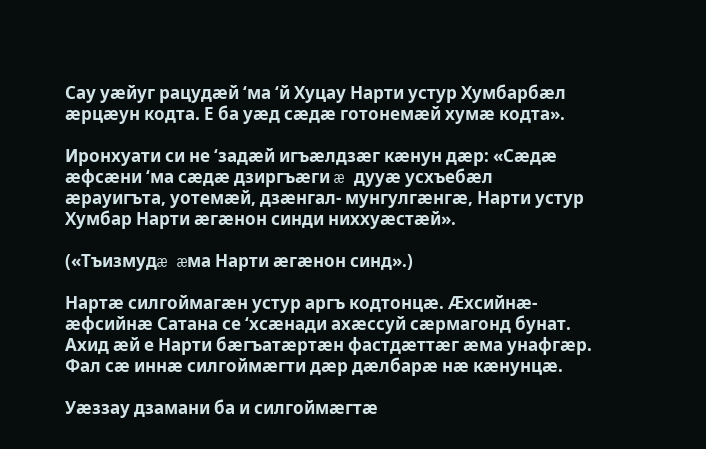Сау уæйуг рацудæй ‘ма ‘й Хуцау Нарти устур Хумбарбæл æрцæун кодта. Е ба уæд сæдæ готонемæй хумæ кодта».

Иронхуати си не ‘задæй игъæлдзæг кæнун дæр: «Сæдæ æфсæни ‘ма сæдæ дзиргъæги æ дууæ усхъебæл æрауигъта, уотемæй, дзæнгал- мунгулгæнгæ, Нарти устур Хумбар Нарти æгæнон синди ниххуæстæй».

(«Тъизмудæ æма Нарти æгæнон синд».)

Нартæ силгоймагæн устур аргъ кодтонцæ. Æхсийнæ-æфсийнæ Сатана се ‘хсæнади ахæссуй сæрмагонд бунат. Ахид æй е Нарти бæгъатæртæн фастдæттæг æма унафгæр. Фал сæ иннæ силгоймæгти дæр дæлбарæ нæ кæнунцæ.

Уæззау дзамани ба и силгоймæгтæ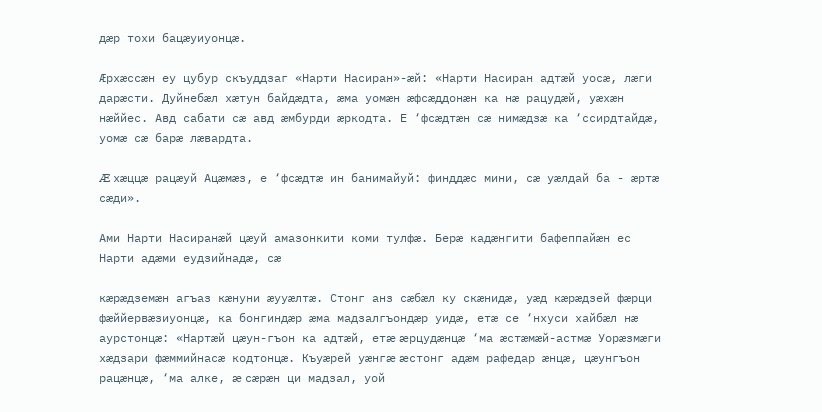дæр тохи бацæуиуонцæ.

Æрхæссæн еу цубур скъуддзаг «Нарти Насиран»-æй: «Нарти Насиран адтæй уосæ, лæги дарæсти. Дуйнебæл хæтун байдæдта, æма уомæн æфсæддонæн ка нæ рацудæй, уæхæн нæййес. Авд сабати сæ авд æмбурди æркодта. Е ‘фсæдтæн сæ нимæдзæ ка ‘ссирдтайдæ, уомæ сæ барæ лæвардта.

Æ хæццæ рацæуй Ацæмæз, е ‘фсæдтæ ин банимайуй: финддæс мини, сæ уæлдай ба - æртæ сæди».

Ами Нарти Насиранæй цæуй амазонкити коми тулфæ. Берæ кадæнгити бафеппайæн ес Нарти адæми еудзийнадæ, сæ

кæрæдземæн агъаз кæнуни æууæлтæ. Стонг анз сæбæл ку скæнидæ, уæд кæрæдзей фæрци фæййервæзиуонцæ, ка бонгиндæр æма мадзалгъондæр уидæ, етæ се ‘нхуси хайбæл нæ аурстонцæ: «Нартæй цæун-гъон ка адтæй, етæ æрцудæнцæ ‘ма æстæмæй-астмæ Уорæзмæги хæдзари фæммийнасæ кодтонцæ. Къуæрей уæнгæ æстонг адæм рафедар æнцæ, цæунгъон рацæнцæ, ‘ма алке, æ сæрæн ци мадзал, уой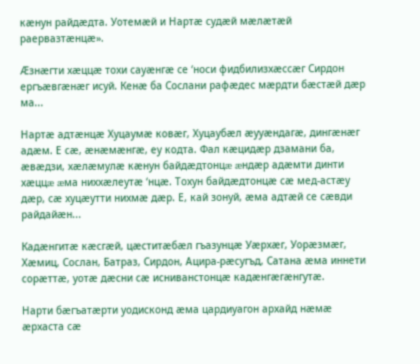кæнун райдæдта. Уотемæй и Нартæ судæй мæлæтæй раервазтæнцæ».

Æзнæгти хæццæ тохи сауæнгæ се ‘носи фидбилизхæссæг Сирдон ергъæвгæнæг исуй. Кенæ ба Сослани рафæдес мæрдти бæстæй дæр ма...

Нартæ адтæнцæ Хуцаумæ ковæг, Хуцаубæл æууæндагæ, дингæнæг адæм. Е сæ, æнæмæнгæ, еу кодта. Фал кæцидæр дзамани ба, æвæдзи, хæлæмулæ кæнун байдæдтонцæ æндæр адæмти динти хæццæ æма ниххæлеутæ ‘нцæ. Тохун байдæдтонцæ сæ мед-астæу дæр, сæ хуцæутти нихмæ дæр. Е, кай зонуй, æма адтæй се сæвди райдайæн...

Кадæнгитæ кæсгæй, цæститæбæл гъазунцæ Уæрхæг, Уорæзмæг, Хæмиц, Сослан, Батраз, Сирдон, Ацира-рæсугъд, Сатана æма иннети сорæттæ, уотæ дæсни сæ исниванстонцæ кадæнгæгæнгутæ.

Нарти бæгъатæрти уодисконд æма цардиуагон архайд нæмæ æрхаста сæ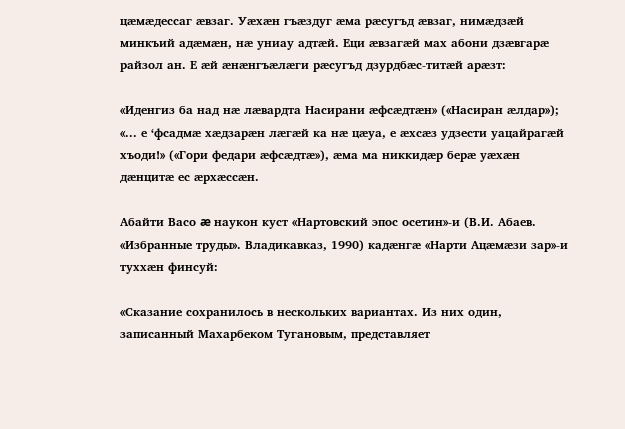цæмæдессаг æвзаг. Уæхæн гъæздуг æма рæсугъд æвзаг, нимæдзæй минкъий адæмæн, нæ униау адтæй. Еци æвзагæй мах абони дзæвгарæ райзол ан. Е æй æнæнгъæлæги рæсугъд дзурдбæс-титæй арæзт:

«Иденгиз ба над нæ лæвардта Насирани æфсæдтæн» («Насиран æлдар»); «... е ‘фсадмæ хæдзарæн лæгæй ка нæ цæуа, е æхсæз удзести уацайрагæй хъоди!» («Гори федари æфсæдтæ»), æма ма никкидæр берæ уæхæн дæнцитæ ес æрхæссæн.

Абайти Васо æ наукон куст «Нартовский эпос осетин»-и (В.И. Абаев. «Избранные труды». Владикавказ, 1990) кадæнгæ «Нарти Ацæмæзи зар»-и туххæн финсуй:

«Сказание сохранилось в нескольких вариантах. Из них один, записанный Махарбеком Тугановым, представляет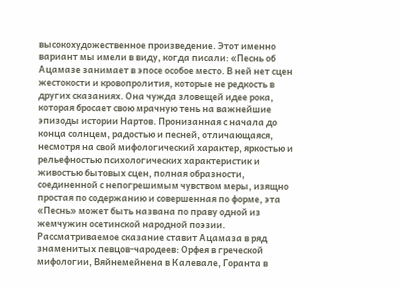высокохудожественное произведение. Этот именно вариант мы имели в виду, когда писали: «Песнь об Ацамазе занимает в эпосе особое место. В ней нет сцен жестокости и кровопролития, которые не редкость в других сказаниях. Она чужда зловещей идее рока, которая бросает свою мрачную тень на важнейшие эпизоды истории Нартов. Пронизанная с начала до конца солнцем, радостью и песней, отличающаяся, несмотря на свой мифологический характер, яркостью и рельефностью психологических характеристик и живостью бытовых сцен, полная образности, соединенной с непогрешимым чувством меры, изящно простая по содержанию и совершенная по форме, эта «Песнь» может быть названа по праву одной из жемчужин осетинской народной поэзии. Рассматриваемое сказание ставит Ацамаза в ряд знаменитых певцов-чародеев: Орфея в греческой мифологии, Вяйнемейнена в Калевале, Горанта в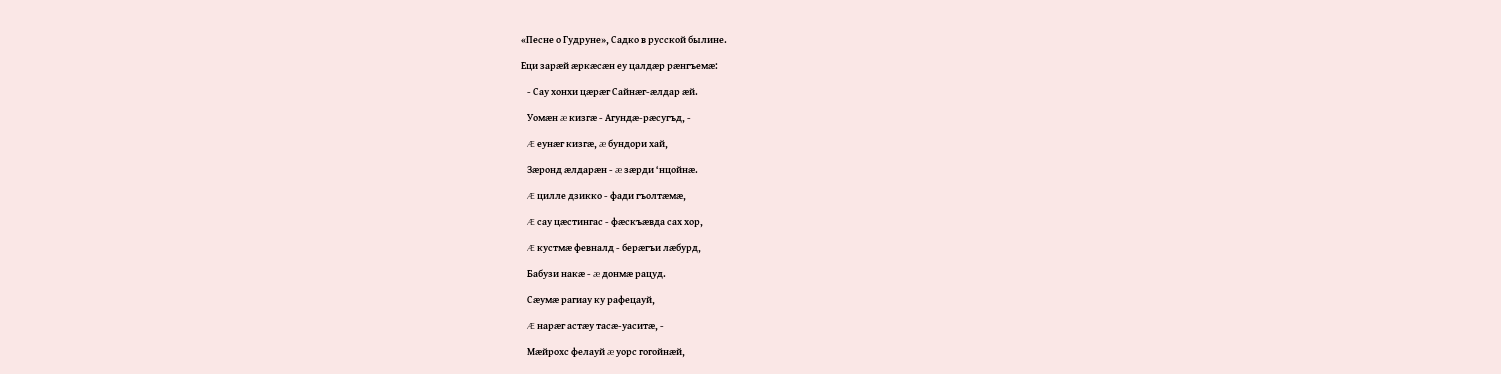«Песне о Гудруне», Садко в русской былине.

Еци зарæй æркæсæн еу цалдæр рæнгъемæ:

   - Сау хонхи цæрæг Сайнæг-æлдар æй.

   Уомæн æ кизгæ - Агундæ-рæсугъд, -

   Æ еунæг кизгæ, æ бундори хай,

   Зæронд æлдарæн - æ зæрди ‘нцойнæ.

   Æ цилле дзикко - фади гъолтæмæ,

   Æ сау цæстингас - фæскъæвда сах хор,

   Æ кустмæ февналд - берæгъи лæбурд,

   Бабузи накæ - æ донмæ рацуд.

   Сæумæ рагиау ку рафецауй,

   Æ нарæг астæу тасæ-уаситæ, -

   Мæйрохс фелауй æ уорс гогойнæй,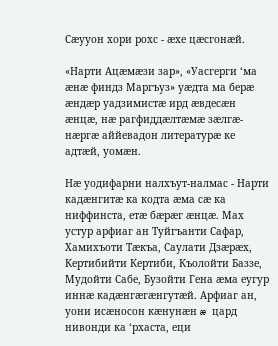Сæууон хори рохс - æхе цæсгонæй.

«Нарти Ацæмæзи зар», «Уасгерги ‘ма æнæ финдз Маргъуз» уæдта ма берæ æндæр уадзимистæ ирд æвдесæн æнцæ, нæ рагфиддæлтæмæ зæлгæ-нæргæ аййевадон литературæ ке адтæй, уомæн.

Нæ уодифарни налхъут-налмас - Нарти кадæнгитæ ка кодта æма сæ ка ниффинста, етæ бæрæг æнцæ. Мах устур арфиаг ан Туйгъанти Сафар, Хамихъоти Тæкъа, Саулати Дзæрæх, Кертибийти Кертиби, Къолойти Баззе, Мудойти Сабе, Бузойти Гена æма еугур иннæ кадæнгæгæнгутæй. Арфиаг ан, уони исæносон кæнунæн æ цард нивонди ка ‘рхаста, еци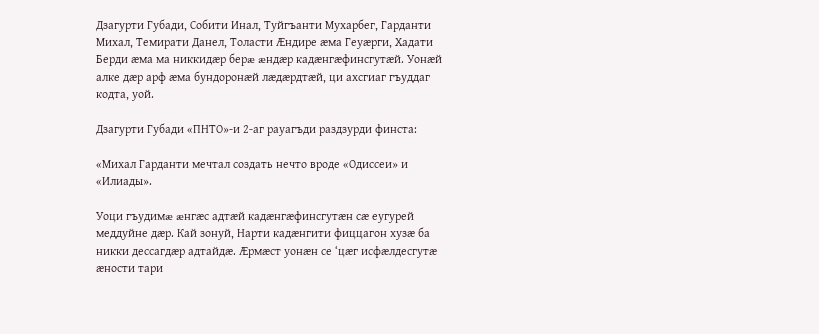Дзагурти Губади, Собити Инал, Туйгъанти Мухарбег, Гарданти Михал, Темирати Данел, Толасти Æндире æма Геуæрги, Хадати Берди æма ма никкидæр берæ æндæр кадæнгæфинсгутæй. Уонæй алке дæр арф æма бундоронæй лæдæрдтæй, ци ахсгиаг гъуддаг кодта, уой.

Дзагурти Губади «ПНТО»-и 2-аг рауагъди раздзурди финста:

«Михал Гарданти мечтал создать нечто вроде «Одиссеи» и «Илиады».

Уоци гъудимæ æнгæс адтæй кадæнгæфинсгутæн сæ еугурей меддуйне дæр. Кай зонуй, Нарти кадæнгити фиццагон хузæ ба никки дессагдæр адтайдæ. Æрмæст уонæн се ‘цæг исфæлдесгутæ æности тари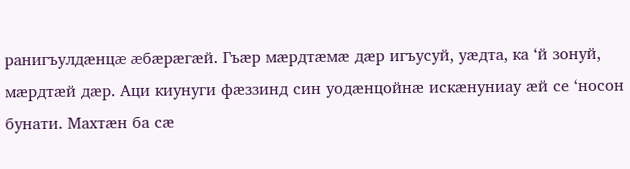ранигъулдæнцæ æбæрæгæй. Гъæр мæрдтæмæ дæр игъусуй, уæдта, ка ‘й зонуй, мæрдтæй дæр. Аци киунуги фæззинд син уодæнцойнæ искæнуниау æй се ‘носон бунати. Махтæн ба сæ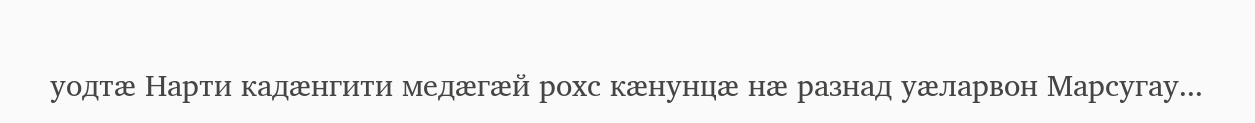уодтæ Нарти кадæнгити медæгæй рохс кæнунцæ нæ разнад уæларвон Марсугау...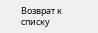Возврат к списку